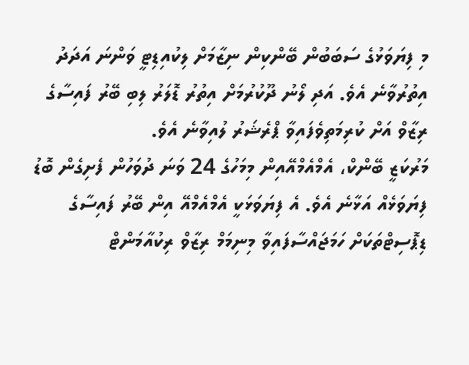މި ފިޔަވަޅުގެ ސަބަބުން ބޭންކިން ނިޒާމަށް ލިކުއިޑިޓީ ވަންނަ އަދަދު އިތުރުވާނެ އެވެ. އަދި ލޯނު ދޫކުރުމަށް އިތުރު ޑޮލަރު ލިބި ބޭރު ފައިސާގެ ރިޒާވް އަށް ކުރިމަތިވެފައިވާ ޕްރެޝަރު ލުއިވާނެ އެވެ.
މަރުކަޒީ ބޭންކް، އެމްއެމްއޭއިން މިމަހުގެ 24 ވަނަ ދުވަހުން ފެށިގެން ބޮޑު ފިޔަވަޅެއް އަޅާނެ އެވެ. އެ ފިޔަވަޅަކީ އެމްއެމްއޭ އިން ބޭރު ފައިސާގެ ޑިޕޮސިޓްތަކަށް ހަމަޖައްސާފައިވާ މިނިމަމް ރިޒާވް ރިކުއާމަންޓް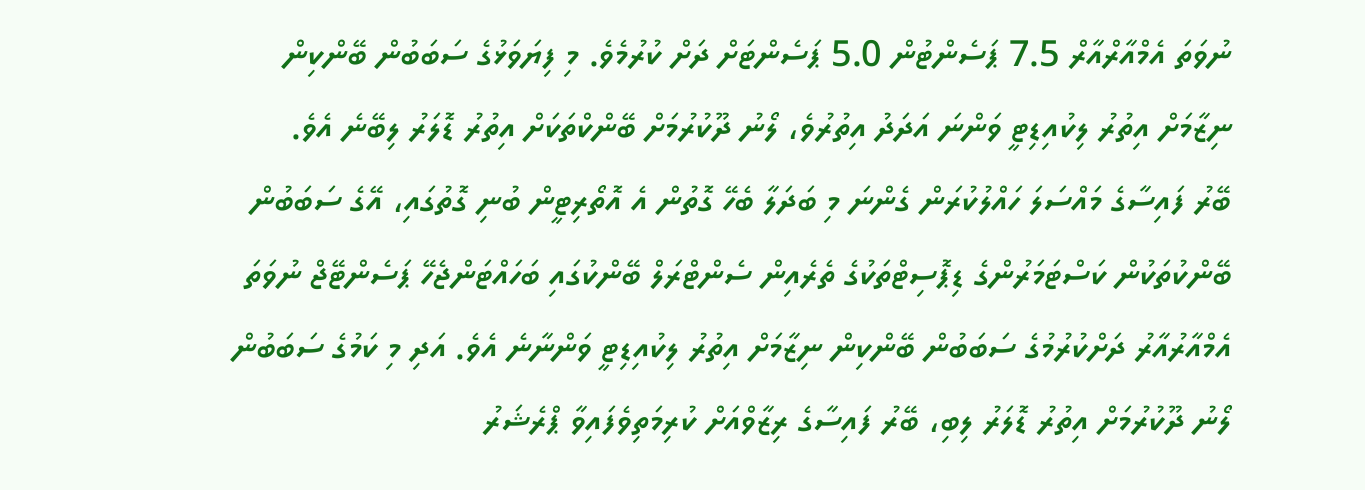ނުވަތަ އެމްއާރްއާރް 7.5 ޕަސެންޓުން 5.0 ޕަސެންޓަށް ދަށް ކުރުމެވެ. މި ފިޔަވަޅުގެ ސަބަބުން ބޭންކިން ނިޒާމަށް އިތުރު ލިކުއިޑިޓީ ވަންނަ އަދަދު އިތުރުވެ، ލޯނު ދޫކުރުމަށް ބޭންކްތަކަށް އިތުރު ޑޮލަރު ލިބޭނެ އެވެ.
ބޭރު ފައިސާގެ މައްސަލަ ހައްލުކުރަން ގެންނަ މި ބަދަލާ ބެހޭ ގޮތުން އެ އޮތޯރިޓީން ބުނި ގޮތުގައި، އޭގެ ސަބަބުން ބޭންކުތަކުން ކަސްޓަމަރުންގެ ޑިޕޮސިޓްތަކުގެ ތެރެއިން ސެންޓްރަލް ބޭންކުގައި ބަހައްޓަންޖެހޭ ޕަސެންޓޭޖް ނުވަތަ އެމްއާރުއާރު ދަށްކުރުމުގެ ސަބަބުން ބޭންކިން ނިޒާމަށް އިތުރު ލިކުއިޑިޓީ ވަންނާނެ އެވެ. އަދި މި ކަމުގެ ސަބަބުން ލޯނު ދޫކުރުމަށް އިތުރު ޑޮލަރު ލިބި، ބޭރު ފައިސާގެ ރިޒާވްއަށް ކުރިމަތިވެފައިވާ ޕްރެޝަރު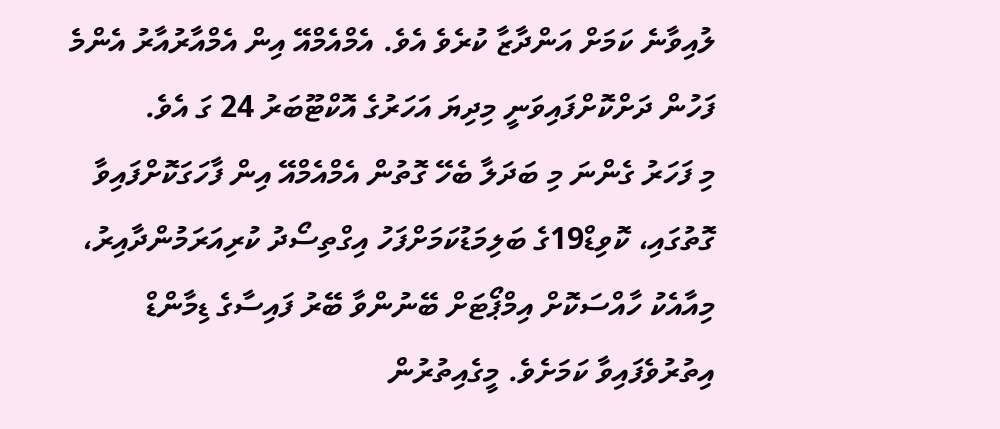ލުއިވާނެ ކަމަށް އަންދާޒާ ކުރެވެ އެވެ. އެމްއެމްއޭ އިން އެމްއާރުއާރު އެންމެ ފަހުން ދަށްކޮށްފައިވަނީ މިދިޔަ އަހަރުގެ އޮކްޓޫބަރު 24 ގަ އެވެ.
މި ފަހަރު ގެންނަ މި ބަދަލާ ބެހޭ ގޮތުން އެމްއެމްއޭ އިން ފާހަގަކޮށްފައިވާ ގޮތުގައި، ކޮވިޑް19ގެ ބަލިމަޑުކަމަށްފަހު އިގްތިސޯދު ކުރިއަރަމުންދާއިރު، މިއާއެކު ހާއްސަކޮށް އިމްޕޯޓަށް ބޭނުންވާ ބޭރު ފައިސާގެ ޑިމާންޑް އިތުރުވެފައިވާ ކަމަށެވެ. މީގެއިތުރުން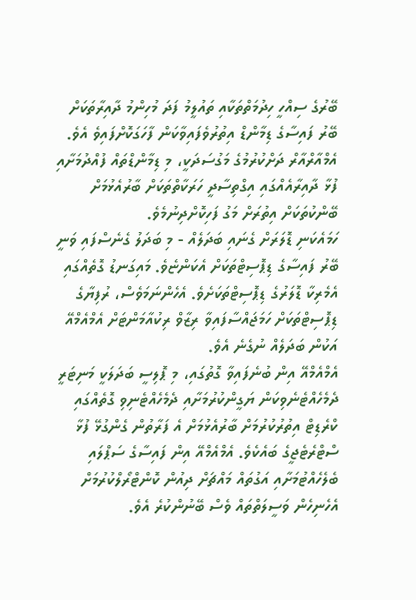ބޭރުގެ ސިއްހީ ހިދުމަތްތަކާއި ތައުލީމު ފަދަ މުހިންމު ދާއިރާތަކަށް ބޭރު ފައިސާގެ ޑިމާންޑް އިތުރުވެފައިވާކަން ފާހަގަކޮށްފައިވެ އެވެ.
އެމްއާރްއާރް ދަށްކުރުމުގެ މަގުސަދަކީ، މި ޑިމާންޑްތައް ފުއްދުމަށާއި ފުޅާ ދާއިރާއެއްގައި އިގްތިސާދީ ހަރަކާތްތަކަށް ބާރުއެޅުމަށް ބޭންކުތަކަށް އިތުރަށް މަގު ފަހިކޮށްދިނުމެވެ.
ހަމައެކަނި ޑޮލަރަށް ގެނައި ބަދަލެއް - މި ބަދަލު ގެނެސްފައި ވަނީ ބޭރު ފައިސާގެ ޑިޕޮސިޓްތަކަށް އެކަންޏެވެ. މައިގަނޑު ގޮތެއްގައި އެމެރިކާ ޑޮލަރުގެ ޑިޕޮސިޓްތަކަށެވެ. އެހެންނަމަވެސް، ރުފިޔާގެ ޑިޕޮސިޓްތަކަށް ހަމަޖައްސާފައިވާ ރިޒާވް ރިކުއާމަންޓަށް އެމްއެމްއޭ އަކުން ބަދަލެއް ނުގެނެ އެވެ.
އެމްއެމްއޭ އިން ބުނެފައިވާ ގޮތުގައި، މި ޕޮލިސީ ބަދަލަކީ މަނިޓަރީ ދެމެހެއްޓެނެވިކަން ޔަގީންކުރުމަށާއި ދެމެހެއްޓެނިވި ގޮތެއްގައި ކްރެޑިޓް އިތުރުކުރުމަށް ބާރުއެޅުމަށް އެ ފަރާތުން ގެންގުޅޭ ފުޅާ ސްޓްރެޓެޖީގެ ބައެކެވެ. އެމްއެމްއޭ އިން ފައިސާގެ ސަޕްލައި ބެލެހެއްޓުމަށާއި އަގުތައް މައްޗަށް ދިއުން ކޮންޓްރޯލްކުރުމަށް އެހެނިހެން ވަސީލަތްތައް ވެސް ބޭނުންކުރެ އެވެ.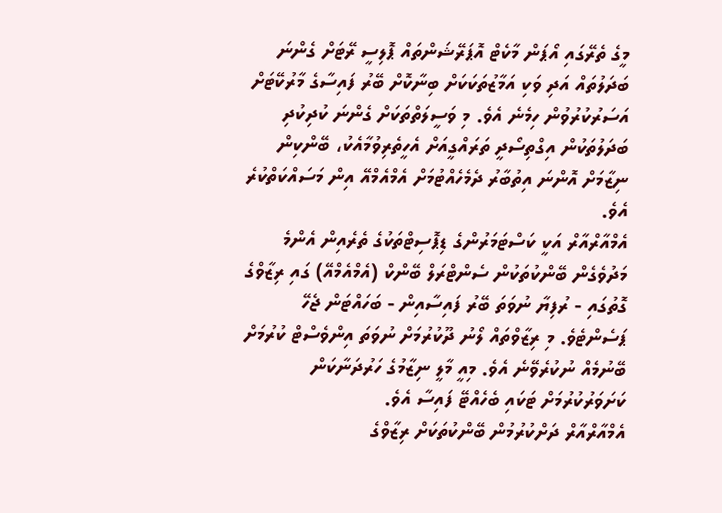މީގެ ތެރޭގައި އޯޕަން މާކެޓް އޮޕަރޭޝަންތައް ޕޮލިސީ ރޭޓަށް ގެންނަ ބަދަލުތައް އަދި ވަކި އަމާޒުތަކަކަށް ބިނާކޮށް ބޭރު ފައިސާގެ މާރުކޭޓަށް އަސަރުކުރުވުން ހިމެނެ އެވެ. މި ވަސީލަތްތަކަށް ގެންނަ ކުދިކުދި ބަދަލުތަކުން އިގްތިސޯދީ ތަރައްގީއަށް އެހީތެރިވުމާއެކު، ބޭންކިން ނިޒާމަށް އޮންނަ އިތުބާރު ދެމެހެއްޓުމަށް އެމްއެމްއޭ އިން މަސައްކަތްކުރެ އެވެ.
އެމްއާރްއާރް އަކީ ކަސްޓަމަރުންގެ ޑިޕޮސިޓްތަކުގެ ތެރެއިން އެންމެ މަދުވެގެން ބޭންކުތަކުން ސެންޓްރަލް ބޭންކް (އެމްއެމްއޭ) ގައި ރިޒާވްގެ ގޮތުގައި - ރުފިޔާ ނުވަތަ ބޭރު ފައިސާއިން - ބަހައްޓަން ޖެހޭ ޕަސެންޓެވެ. މި ރިޒާވްތައް ލޯނު ދޫކުރުމަށް ނުވަތަ އިންވެސްޓް ކުރުމަށް ބޭނުމެއް ނުކުރެވޭނެ އެވެ. މިއީ މާލީ ނިޒާމުގެ ހަރުދަނާކަން ކަށަވަރުކުރުމަށް ޓަކައި ބެހެއްޓޭ ފައިސާ އެވެ.
އެމްއާރްއާރް ދަށްކުރުމުން ބޭންކުތަކަށް ރިޒާވްގެ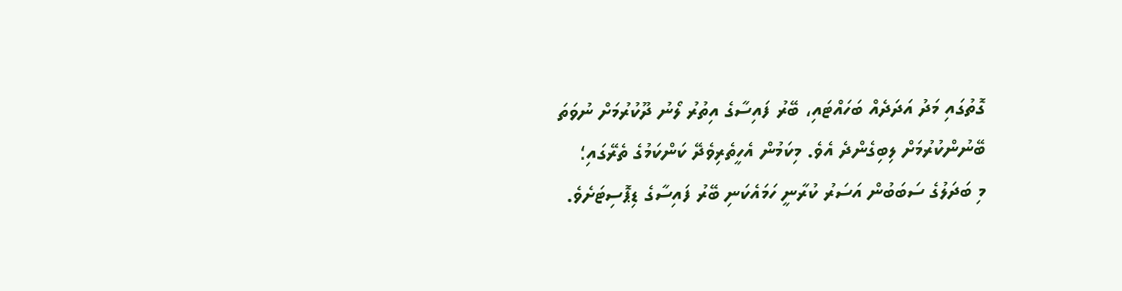ގޮތުގައި މަދު އަދަދެއް ބަހައްޓައި، ބޭރު ފައިސާގެ އިތުރު ލޯނު ދޫކުރުމަށް ނުވަތަ ބޭނުންކުރުމަށް ލިބިގެންދެ އެވެ. މިކަމުން އެހީތެރިވެދޭ ކަންކަމުގެ ތެރޭގައި؛
މި ބަދަލުގެ ސަބަބުން އަސަރު ކުރާނީ ހަމައެކަނި ބޭރު ފައިސާގެ ޑިޕޮސިޓަށެވެ.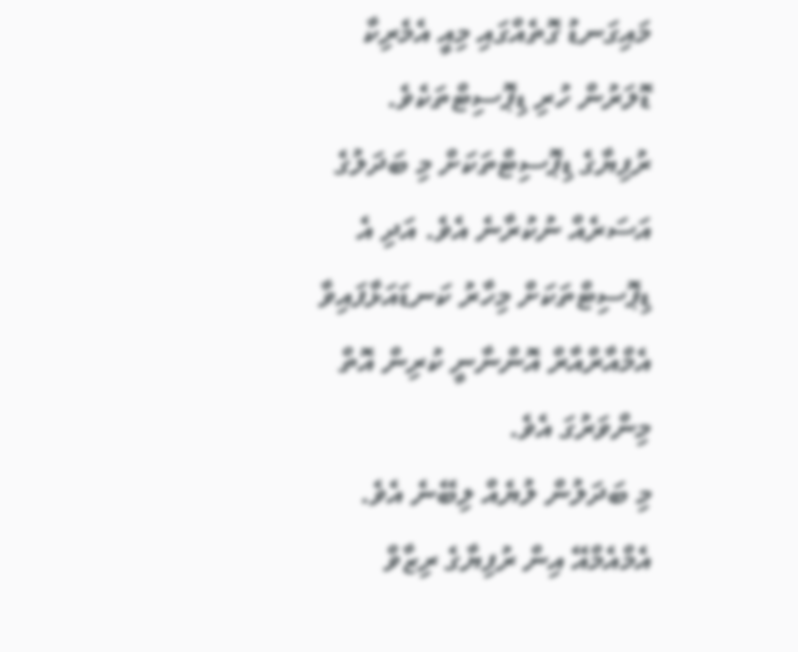މައިގަނޑު ގޮތެއްގައި މިއީ އެމެރިކާ ޑޮލަރުން ހުރި ޑިޕޮސިޓްތަކެވެ. ރުފިޔާގެ ޑިޕޮސިޓްތަކަށް މި ބަދަލުގެ އަސަރެއް ނުކުރާނެ އެވެ. އަދި އެ ޑިޕޮސިޓްތަކަށް މިހާރު ކަނޑައަޅާފައިވާ އެމްއާރްއާރް އޮންނާނީ ކުރިން އޮތް މިންވަރުގަ އެވެ.
މި ބަދަލުން ލުޔެއް ލިބޭނެ އެވެ. އެމްއެމްއޭ އިން ރުފިޔާގެ ރިޒާވް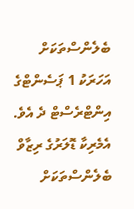ބެލެންސްތަކަށް އަހަރަކު 1 ޕަސެންޓްގެ އިންޓްރެސްޓް ދެ އެވެ. އެމެރިކާ ޑޮލަރުގެ ރިޒާވް ބެލެންސްތަކަށް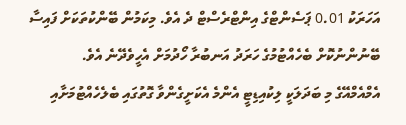އަހަރަކު 0.01 ޕަސެންޓްގެ އިންޓްރެސްޓް ދެ އެވެ. މިކަމުން ބޭންކުތަކަށް ފައިސާ ބޭނުންނުކޮށް ބެހެއްޓުމުގެ ހަރަދު އަނބުރާ ހޯދުމަށް އެހީވެދޭނެ އެވެ.
އެމްއެމްއޭގެ މި ބަދަލަކީ ލިކުއިޑިޓީ އެންމެ އެކަށީގެންވާ ގޮތުގައި ބެލެހެއްޓުމަށާއި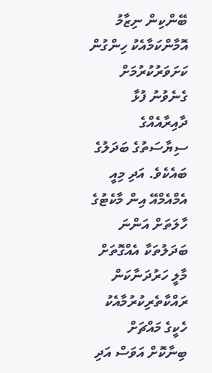ބޭންކިން ނިޒާމު އޮމާންކަމާއެކު ހިންގުން ކަށަވަރުކުރުމަށް ގެނެވުނު ފުޅާ ދާއިރާއެއްގެ ސިޔާސަތުގެ ބަދަލުގެ ބައެކެވެ. އަދި މިއީ އެމްއެމްއޭ އިން މާކެޓުގެ ހާލަތަށް އަންނަ ބަދަލުތަކާ އެއްގޮތަށް މާލީ ހަރުދަނާކަން ރައްކާތެރިކުރުމާއެކު ހެކީގެ މައްޗަށް ބިނާކޮށް އަވަސް އަދި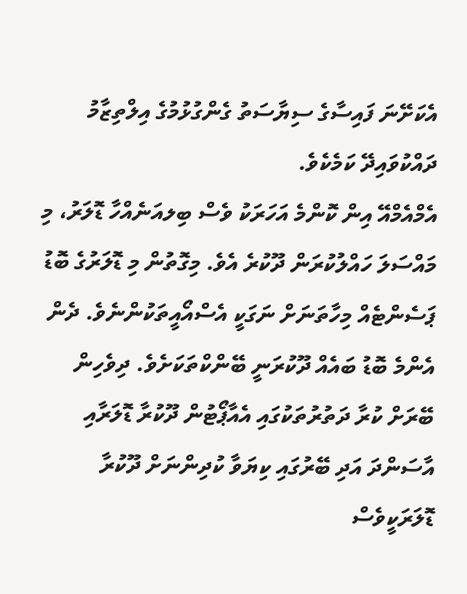އެކަށޭނަ ފައިސާގެ ސިޔާސަތު ގެންގުޅުމުގެ އިލްތިޒާމު ދައްކުވައިދޭ ކަމެކެވެ.
އެމްއެމްއޭ އިން ކޮންމެ އަހަރަކު ވެސް ބިލއަނެއްހާ ޑޮލަރު، މި މައްސަލަ ހައްލުކުރަން ދޫކުރެ އެވެ. މިގޮތުން މި ޑޮލަރުގެ ބޮޑު ޕަސެންޓެއް މިހާތަނަށް ނަގަކީ އެސްއޯއީތަކުންނެވެ. ދެން އެންމެ ބޮޑު ބައެއް ދޫކުރަނީ ބޭންކްތަކަށެވެ. ދިވެހިން ބޭރަށް ކުރާ ދަތުރުތަކުގައި އެއާޕޯޓުން ދޫކުރާ ޑޮލަރާއި އާސަންދަ އަދި ބޭރުގައި ކިޔަވާ ކުދިންނަށް ދޫކުރާ ޑޮލަރަކީވެސް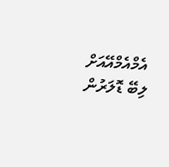އެމްއެމްއޭއަށް ލިބޭ ޑޮލަރުން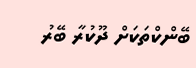ބޭންކްތަކަށް ދޫކުރާ ބޭރު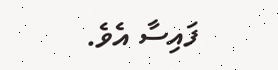ފައިސާ އެވެ.